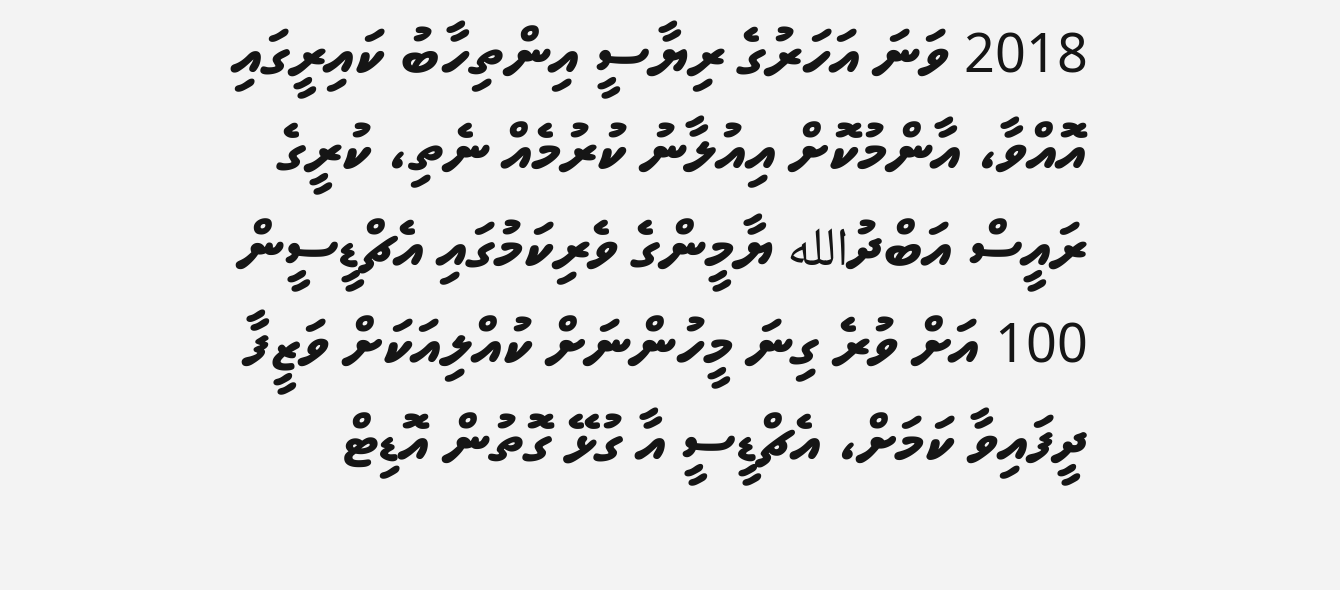2018 ވަނަ އަހަރުގެ ރިޔާސީ އިންތިހާބު ކައިރީގައި އޮއްވާ، އާންމުކޮށް އިއުލާނު ކުރުމެއް ނެތި، ކުރީގެ ރައީސް އަބްދުالله ޔާމީންގެ ވެރިކަމުގައި އެޗްޑީސީން 100 އަށް ވުރެ ގިނަ މީހުންނަށް ކުއްލިއަކަށް ވަޒީފާ ދީފައިވާ ކަމަށް، އެޗްޑީސީ އާ ގުޅޭ ގޮތުން އޮޑިޓް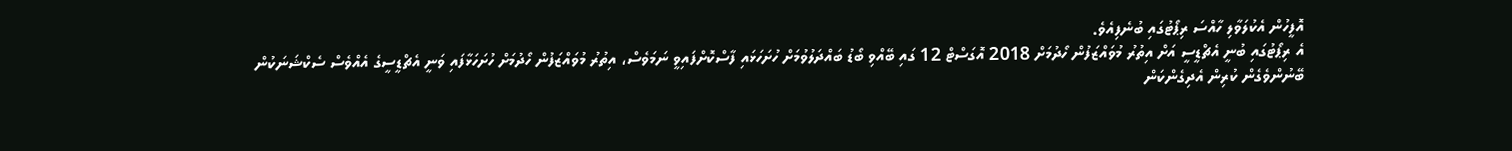އޮފީހުން އެކުލަވާލި ހާއްސަ ރިޕޯޓުގައި ބުނެފިއެވެ.
އެ ރިޕޯޓުގައި ބުނީ އެޗްޑީސީ އަށް އިތުރު މުވައްޒަފުން ހޯދުމަށް 2018 އޮގަސްޓް 12 ގައި ބޭއްވި ބޯޑު ބައްދަލުވުމަށް ހުށަހަޅައި ފާސްކޮށްފައިވީ ނަމަވެސް، އިތުރު މުވައްޒަފުން ހޯދުމަށް ހުށަހަޅާފައި ވަނީ އެޗްޑީސީގެ އެއްވެސް ސެކްޝަނަކުން ބޭނުންވެގެން ކުރިން އެދިގެންކަން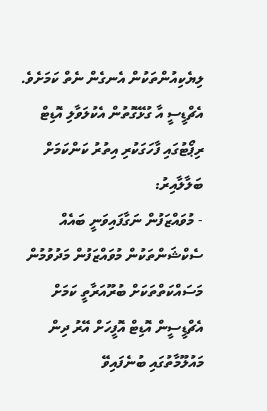ލިޔެކިއުންތަކުން އެނގެން ނެތް ކަމަށެވެ.
އެޗްޑީސީ އާ ގުޅޭގޮތުން އެކުލަވާލި އޮޑިޓް ރިޕޯޓުގައި ފާހަގަކުރި އިތުރު ކަންކަމަށް ބަލާލާއިރު:
- މުވައްޒަފުން ނަގާފައިވަނީ ބައެއް ސެކްޝަންތަކުން މުވައްޒަފުން މަދުވުމުން މަސައްކަތްތަކަށް ބުރޫއަރާތީ ކަމަށް އެޗްޑީސީން އޮޑިޓް އޮފީހަށް އޭރު ދިން މައުލޫމާތުގައި ބުނެފައިވޭ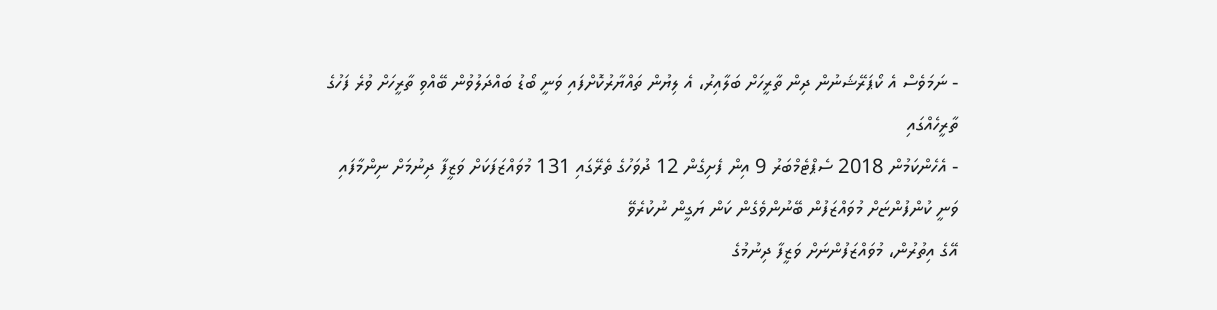- ނަމަވެސް އެ ކޯޕަރޭޝަނުން ދިން ތާރީހަށް ބަލާއިރު، އެ ލިޔުން ތައްޔާރުކޮށްފައި ވަނީ ބޯޑު ބައްދަލުވުން ބޭއްވި ތާރީހަށް ވުރެ ފަހުގެ ތާރީހެއްގައި
- އެހެންކަމުން 2018 ސެޕްޓެމްބަރު 9 އިން ފެށިގެން 12 ދުވަހުގެ ތެރޭގައި 131 މުވައްޒަފަކަށް ވަޒީފާ ދިނުމަށް ނިންމާފައި ވަނީ ކުންފުންޏަށް މުވައްޒަފުން ބޭނުންވެގެން ކަން ޔަގީން ނުކުރެވޭ
އޭގެ އިތުރުން، މުވައްޒަފުންނަށް ވަޒީފާ ދިނުމުގެ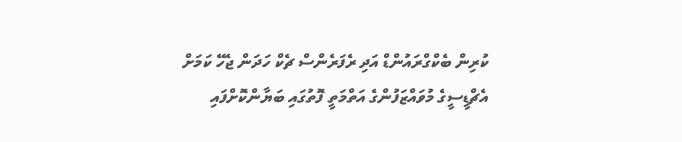ކުރިން ބެކްގްރައުންޑް އަދި ރެފަރެންސް ޗެކް ހަދަން ޖެހޭ ކަމަށް އެޗްޑީސީގެ މުވައްޒަފުންގެ އަތްމަތީ ފޮތުގައި ބަޔާންކޮށްފައި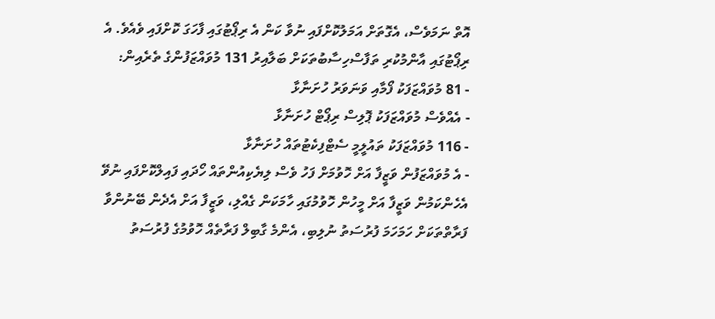އޮތް ނަމަވެސް، އެގޮތަށް އަމަލުކޮށްފައި ނުވާ ކަން އެ ރިޕޯޓުގައި ފާހަގަ ކޮށްފައި ވެއެވެ. އެ ރިޕޯޓުގައި އާންމުކުރި ތަފާސްހިސާބުތަކަށް ބަލާއިރު 131 މުވައްޒަފުންގެ ތެރެއިން:
- 81 މުވައްޒަފަކު ފޯމާއި ވަނަވަރު ހުށަނާޅާ
- އެއްވެސް މުވައްޒަފަކު ޕޮލިސް ރިޕޯޓް ހުށަނާޅާ
- 116 މުވައްޒަފަކު ތައުލީމީ ސެޓްފިކެޓުތައް ހުށަނާޅާ
- އެ މުވައްޒަފުން ވަޒީފާ އަށް ހޮވުމަށް ފަހު ވެސް ލިޔެކިއުންތައް ހޯދައި ފައިލްކޮށްފައި ނުވޭ
އެހެންކަމުން ވަޒީފާ އަށް މީހުން ހޮވުމުގައި ހާމަކަން ގެއްލި، ވަޒީފާ އަށް އެދެން ބޭނުންވާ ފަރާތްތަކަށް ހަމަހަމަ ފުރުސަތު ނުލިބި، އެންމެ ގާބިލް ފަރާތެއް ހޮވުމުގެ ފުރުސަތު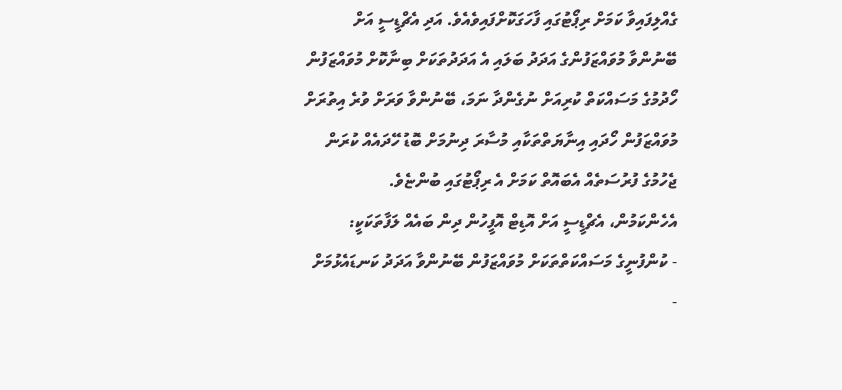ގެއްލިފައިވާ ކަމަށް ރިޕޯޓުގައި ފާހަގަކޮށްފައިވެއެވެ. އަދި އެޗްޑީސީ އަށް ބޭނުންވާ މުވައްޒަފުންގެ އަދަދު ބަލައި އެ އަދަދުތަކަށް ބިނާކޮށް މުވައްޒަފުން ހޯދުމުގެ މަސައްކަތް ކުރިއަށް ނުގެންދާ ނަމަ، ބޭނުންވާ ވަރަށް ވުރެ އިތުރަށް މުވައްޒަފުން ހޯދައި އިނާޔަތްތަކާއި މުސާރަ ދިނުމަށް ބޮޑު ހޭދައެއް ކުރަން ޖެހުމުގެ ފުރުސަތެއް އެބައޮތް ކަމަށް އެ ރިޕޯޓުގައި ބުންޏެވެ.
އެހެންކަމުން، އެޗްޑީސީ އަށް އޮޑިޓް އޮފީހުން ދިން ބައެއް ލަފާތަކަކީ:
- ކުންފުނީގެ މަސައްކަތްތަކަށް މުވައްޒަފުން ބޭނުންވާ އަދަދު ކަނޑައެޅުމަށް
-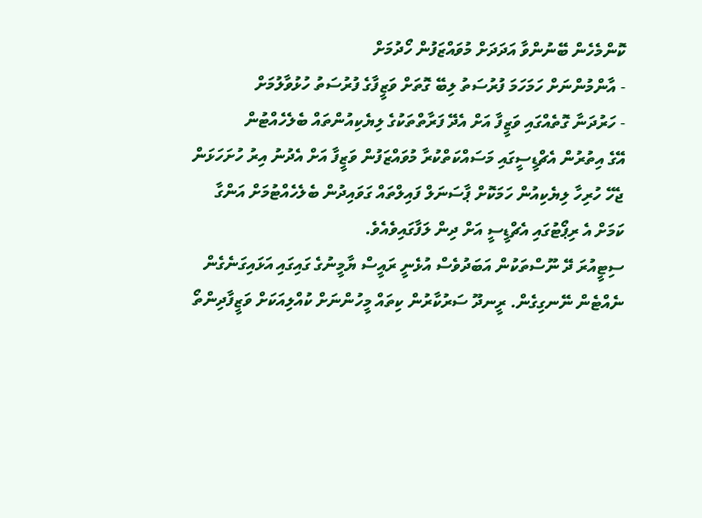ކޮންމެހެން ބޭނުންވާ އަދަދަށް މުވައްޒަފުން ހޯދުމަށް
- އާންމުންނަށް ހަމަހަމަ ފުރުސަތު ލިބޭ ގޮތަށް ވަޒީފާގެ ފުރުސަތު ހުޅުވާލުމަށް
- ހަރުދަނާ ގޮތެއްގައި ވަޒީފާ އަށް އެދޭ ފަރާތްތަކުގެ ލިޔެކިއުންތައް ބެލެހެއްޓުން
އޭގެ އިތުރުން އެޗްޑީސީގައި މަސައްކަތްކުރާ މުވައްޒަފުން ވަޒީފާ އަށް އެދުނު އިރު ހުށަހަޅަން ޖެހޭ ހުރިހާ ލިޔެކިއުން ހަމަކޮށް ޕާސަނަލް ފައިލްތައް ގަވައިދުން ބެލެހެއްޓުމަށް އަންގާ ކަމަށް އެ ރިޕޯޓުގައި އެޗްޑީސީ އަށް ދިން ލަފާގައިވެއެވެ.
ސިޓީއުރަ ދޭ ނޫސްތަކުން އަބަދުވެސް އުޅެނީ ރައީސް ޔާމީނުގެ ގައިގައި އަޅައިގަނެގެން ނެއްޓެން ނޭނގިގެން. ރީނދޫ ސަރުކާރުން ކިތައް މީހުންނަށް ކުއްލިއަކަށް ވަޒީފާދިންތޯ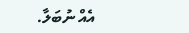އެއް ނުބަލާ.